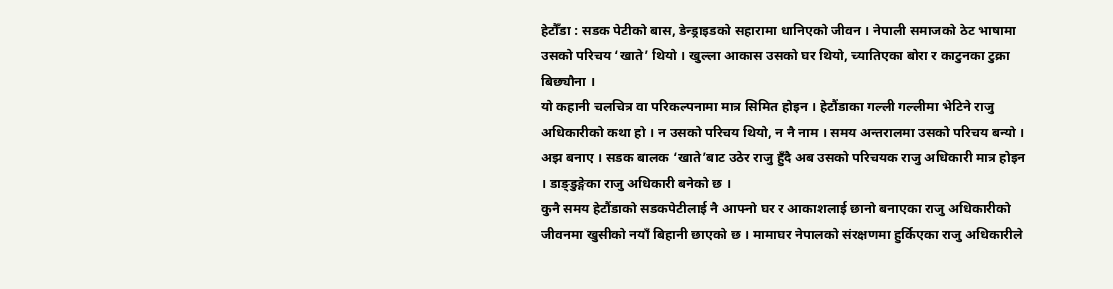हेटौँडा : सडक पेटीको बास, डेन्ड्राइडको सहारामा धानिएको जीवन । नेपाली समाजको ठेट भाषामा उसको परिचय ‘खाते’ थियो । खुल्ला आकास उसको घर थियो, च्यातिएका बोरा र काटुनका टुक्रा बिछ्यौना ।
यो कहानी चलचित्र वा परिकल्पनामा मात्र सिमित होइन । हेटौंडाका गल्ली गल्लीमा भेटिने राजु अधिकारीको कथा हो । न उसको परिचय थियो, न नै नाम । समय अन्तरालमा उसको परिचय बन्यो । अझ बनाए । सडक बालक ‘खाते’बाट उठेर राजु हुँदै अब उसको परिचयक राजु अधिकारी मात्र होइन । डाङ्डुङ्गेका राजु अधिकारी बनेको छ ।
कुनै समय हेटौंडाको सडकपेटीलाई नै आफ्नो घर र आकाशलाई छानो बनाएका राजु अधिकारीको जीवनमा खुसीको नयाँ बिहानी छाएको छ । मामाघर नेपालको संरक्षणमा हुर्किएका राजु अधिकारीले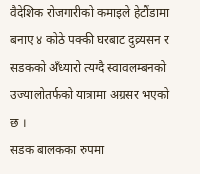वैदेशिक रोजगारीको कमाइले हेटौंडामा बनाए ४ कोठे पक्की घरबाट दुव्र्यसन र सडकको अँध्यारो त्यग्दै स्वावलम्बनको उज्यालोतर्फको यात्रामा अग्रसर भएको छ ।
सडक बालकका रुपमा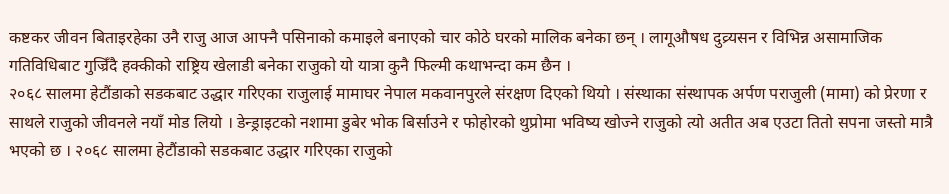कष्टकर जीवन बिताइरहेका उनै राजु आज आफ्नै पसिनाको कमाइले बनाएको चार कोठे घरको मालिक बनेका छन् । लागूऔषध दुव्र्यसन र विभिन्न असामाजिक गतिविधिबाट गुज्रिँदै हक्कीको राष्ट्रिय खेलाडी बनेका राजुको यो यात्रा कुनै फिल्मी कथाभन्दा कम छैन ।
२०६८ सालमा हेटौंडाको सडकबाट उद्धार गरिएका राजुलाई मामाघर नेपाल मकवानपुरले संरक्षण दिएको थियो । संस्थाका संस्थापक अर्पण पराजुली (मामा) को प्रेरणा र साथले राजुको जीवनले नयाँ मोड लियो । डेन्ड्राइटको नशामा डुबेर भोक बिर्साउने र फोहोरको थुप्रोमा भविष्य खोज्ने राजुको त्यो अतीत अब एउटा तितो सपना जस्तो मात्रै भएको छ । २०६८ सालमा हेटौंडाको सडकबाट उद्धार गरिएका राजुको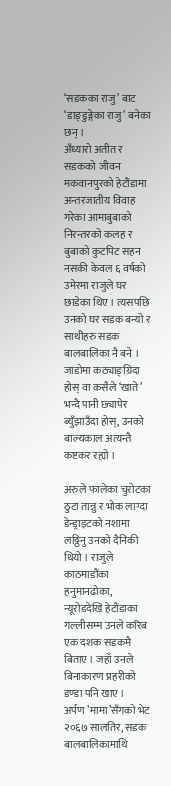‘सडकका राजु’ बाट ‘डाङ्डुङ्गेका राजु’ बनेका छन् ।
अँध्यारो अतीत र सडकको जीवन
मकवानपुरको हेटौंडामा अन्तरजातीय विवाह गरेका आमाबुबाको निरन्तरको कलह र बुबाको कुटपिट सहन नसकी केवल ६ वर्षको उमेरमा राजुले घर छाडेका थिए । त्यसपछि उनको घर सडक बन्यो र साथीहरु सडक बालबालिका नै बने । जाडोमा कठ्याङ्ग्रिदा होस् वा कसैले ‘खाते’ भन्दै पानी छ्यापेर ब्युँझाउँदा होस्, उनको बाल्यकाल अत्यन्तै कष्टकर रह्यो ।

अरुले फालेका चुरोटका ठुटा तान्नु र भोक लाग्दा डेन्ड्राइटको नशामा लठ्ठिनु उनको दैनिकी थियो । राजुले काठमाडौंका हनुमानढोका, न्यूरोडदेखि हेटौंडाका गल्लीसम्म उनले करिब एक दशक सडकमै बिताए । जहाँ उनले बिनाकारण प्रहरीको डण्डा पनि खाए ।
अर्पण ’मामा’सँगको भेट
२०६७ सालतिर, सडक बालबालिकामाथि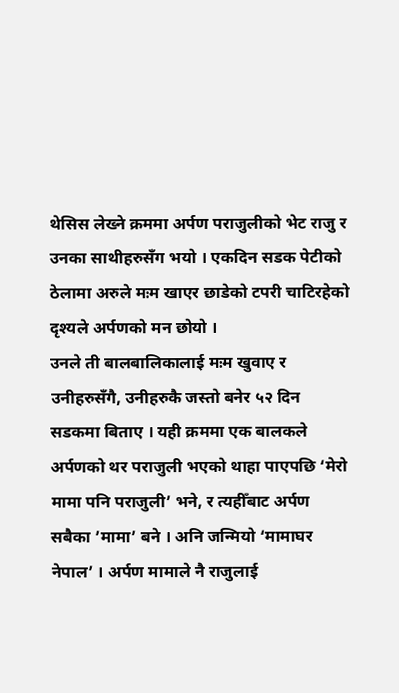थेसिस लेख्ने क्रममा अर्पण पराजुलीको भेट राजु र उनका साथीहरुसँग भयो । एकदिन सडक पेटीको ठेलामा अरुले मःम खाएर छाडेको टपरी चाटिरहेको दृश्यले अर्पणको मन छोयो ।
उनले ती बालबालिकालाई मःम खुवाए र उनीहरुसँगै, उनीहरुकै जस्तो बनेर ५२ दिन सडकमा बिताए । यही क्रममा एक बालकले अर्पणको थर पराजुली भएको थाहा पाएपछि ‘मेरो मामा पनि पराजुली’ भने, र त्यहीँबाट अर्पण सबैका ’मामा’ बने । अनि जन्मियो ‘मामाघर नेपाल’ । अर्पण मामाले नै राजुलाई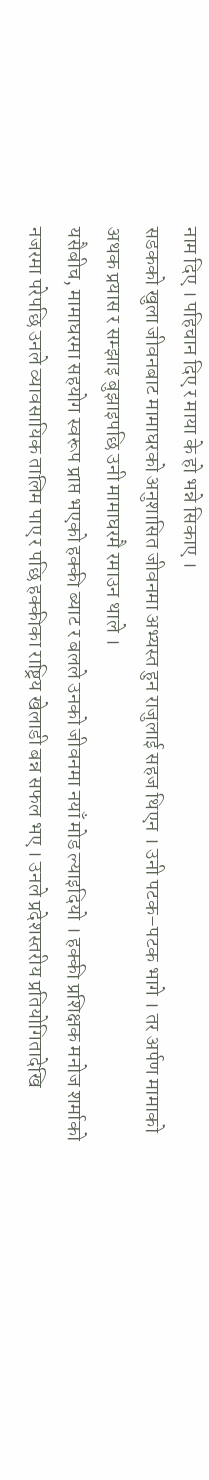नाम दिए । पहिचान दिए र माया के हो भन्ने सिकाए ।
सडकको खुला जीवनबाट मामाघरको अनुशासित जीवनमा अभ्यस्त हुन राजुलाई सहज थिएन । उनी पटक–पटक भागे । तर अर्पण मामाको अथक प्रयास र सम्झाइ बुझाइपछि उनी मामाघरमै रमाउन थाले ।
यसैबीच, मामाघरमा सहयोग स्वरूप प्राप्त भएको हक्की ब्याट र बलले उनको जीवनमा नयाँ मोड ल्याइदियो । हक्की प्रशिक्षक मनोज शर्माको नजरमा परेपछि उनले व्यावसायिक तालिम पाए र पछि हक्कीका राष्ट्रिय खेलाडी बन्न सफल भए । उनले प्रदेशस्तरीय प्रतियोगितादेखि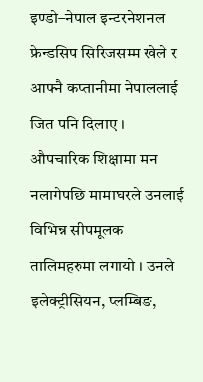इण्डो–नेपाल इन्टरनेशनल फ्रेन्डसिप सिरिजसम्म खेले र आफ्नै कप्तानीमा नेपाललाई जित पनि दिलाए ।
औपचारिक शिक्षामा मन नलागेपछि मामाघरले उनलाई विभिन्न सीपमूलक तालिमहरुमा लगायो । उनले इलेक्ट्रीसियन, प्लम्बिङ,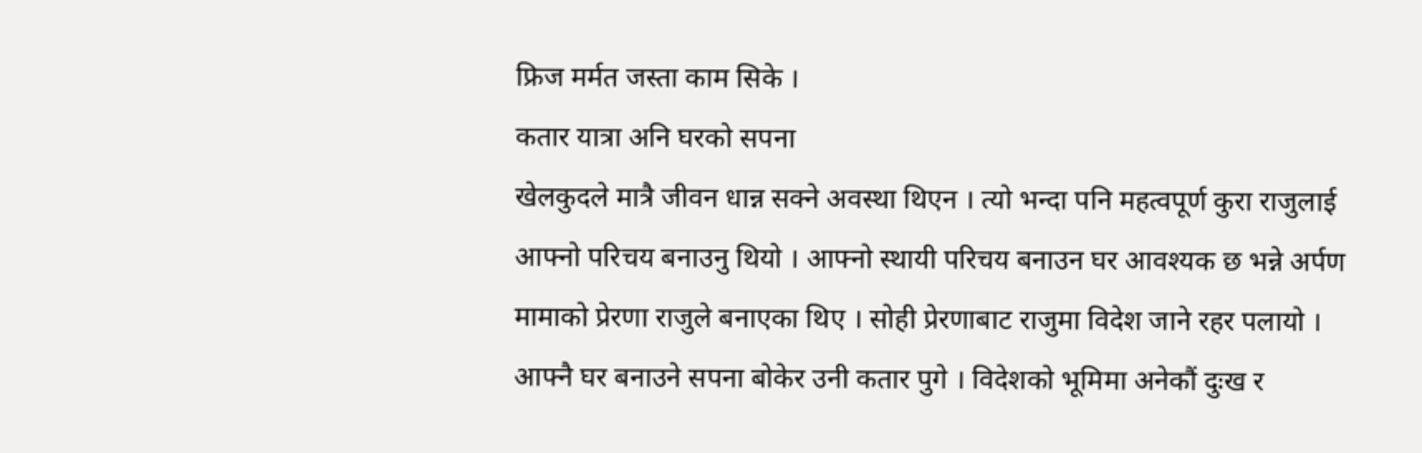फ्रिज मर्मत जस्ता काम सिके ।
कतार यात्रा अनि घरको सपना
खेलकुदले मात्रै जीवन धान्न सक्ने अवस्था थिएन । त्यो भन्दा पनि महत्वपूर्ण कुरा राजुलाई आफ्नो परिचय बनाउनु थियो । आफ्नो स्थायी परिचय बनाउन घर आवश्यक छ भन्ने अर्पण मामाको प्रेरणा राजुले बनाएका थिए । सोही प्रेरणाबाट राजुमा विदेश जाने रहर पलायो ।
आफ्नै घर बनाउने सपना बोकेर उनी कतार पुगे । विदेशको भूमिमा अनेकौं दुःख र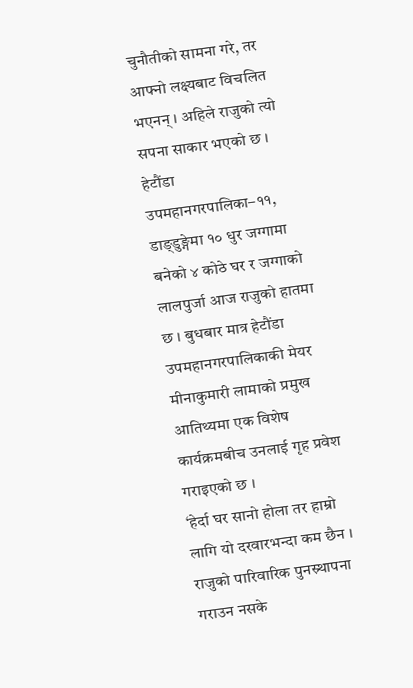चुनौतीको सामना गरे, तर आफ्नो लक्ष्यबाट विचलित भएनन् । अहिले राजुको त्यो सपना साकार भएको छ ।
हेटौंडा उपमहानगरपालिका–११, डाङ्डुङ्गेमा १० धुर जग्गामा बनेको ४ कोठे घर र जग्गाको लालपुर्जा आज राजुको हातमा छ । बुधबार मात्र हेटौंडा उपमहानगरपालिकाकी मेयर मीनाकुमारी लामाको प्रमुख आतिथ्यमा एक विशेष कार्यक्रमबीच उनलाई गृह प्रवेश गराइएको छ ।
‘हेर्दा घर सानो होला तर हाम्रो लागि यो दरवारभन्दा कम छैन । राजुको पारिवारिक पुनस्र्थापना गराउन नसके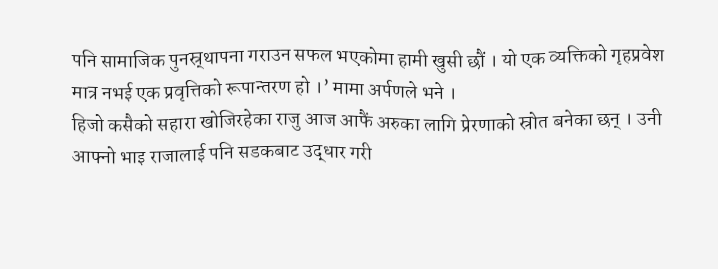पनि सामाजिक पुनस्र्थापना गराउन सफल भएकोमा हामी खुसी छौं । यो एक व्यक्तिको गृहप्रवेश मात्र नभई एक प्रवृत्तिको रूपान्तरण हो ।’ मामा अर्पणले भने ।
हिजो कसैको सहारा खोजिरहेका राजु आज आफैं अरुका लागि प्रेरणाको स्रोत बनेका छन् । उनी आफ्नो भाइ राजालाई पनि सडकबाट उद्धार गरी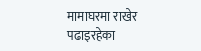मामाघरमा राखेर पढाइरहेका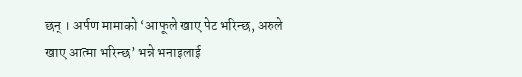छन् । अर्पण मामाको ‘आफूले खाए पेट भरिन्छ, अरुले खाए आत्मा भरिन्छ’ भन्ने भनाइलाई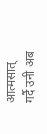आत्मसात् गर्दै उनी अब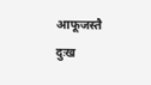आफूजस्तै दुःख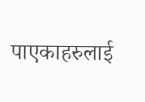पाएकाहरुलाई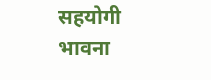सहयोगी भावना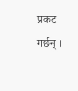प्रकट गर्छन् ।